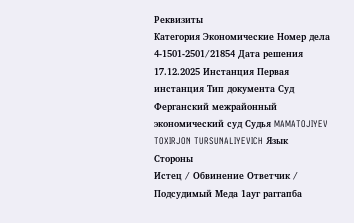Реквизиты
Категория Экономические Номер дела 4-1501-2501/21854 Дата решения 17.12.2025 Инстанция Первая инстанция Тип документа Суд Ферганский межрайонный экономический суд Судья MAMATOJIYEV TOXIRJON TURSUNALIYEVICH Язык
Стороны
Истец / Обвинение Ответчик / Подсудимый Меда 1ауг раггапба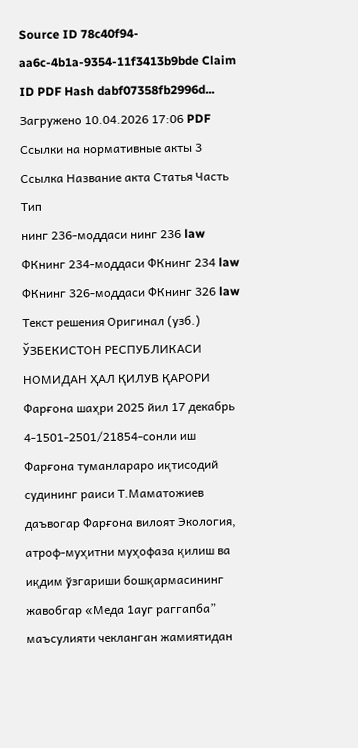Source ID 78c40f94-aa6c-4b1a-9354-11f3413b9bde Claim ID PDF Hash dabf07358fb2996d... Загружено 10.04.2026 17:06 PDF
Ссылки на нормативные акты 3
Ссылка Название акта Статья Часть Тип
нинг 236-моддаси нинг 236 law
ФКнинг 234-моддаси ФКнинг 234 law
ФКнинг 326-моддаси ФКнинг 326 law
Текст решения Оригинал (узб.)
ЎЗБЕКИСТОН РЕСПУБЛИКАСИ НОМИДАН ҲАЛ ҚИЛУВ ҚАРОРИ Фарғона шаҳри 2025 йил 17 декабрь 4-1501-2501/21854-сонли иш Фарғона туманлараро иқтисодий судининг раиси Т.Маматожиев даъвогар Фарғона вилоят Экология, атроф-муҳитни муҳофаза қилиш ва иқдим ўзгариши бошқармасининг жавобгар «Меда 1ауг раггапба” маъсулияти чекланган жамиятидан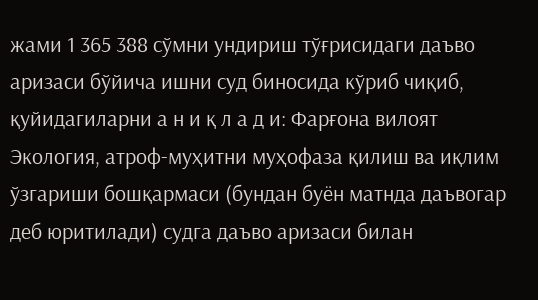жами 1 365 388 сўмни ундириш тўғрисидаги даъво аризаси бўйича ишни суд биносида кўриб чиқиб, қуйидагиларни а н и қ л а д и: Фарғона вилоят Экология, атроф-муҳитни муҳофаза қилиш ва иқлим ўзгариши бошқармаси (бундан буён матнда даъвогар деб юритилади) судга даъво аризаси билан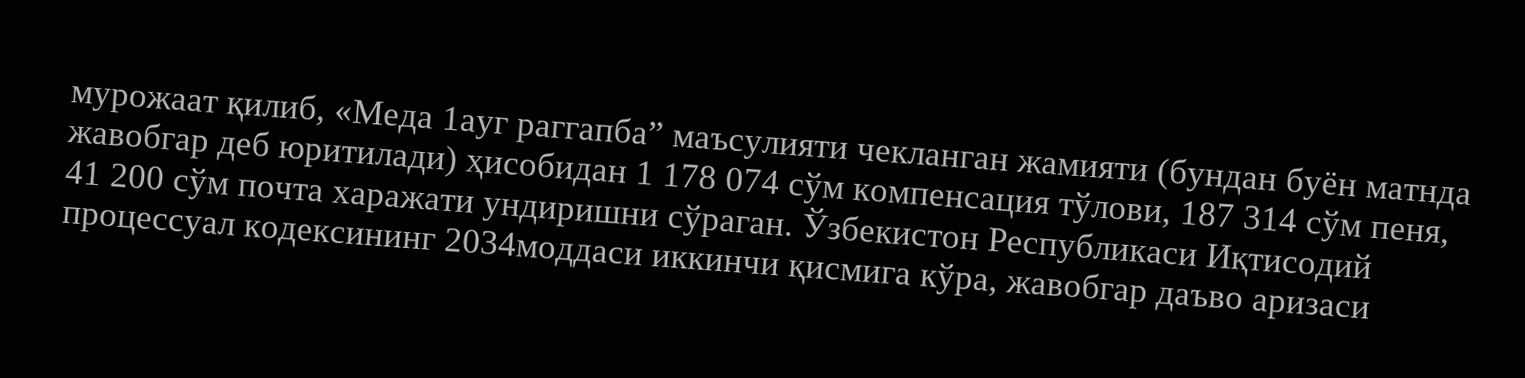мурожаат қилиб, «Меда 1ауг раггапба” маъсулияти чекланган жамияти (бундан буён матнда жавобгар деб юритилади) ҳисобидан 1 178 074 сўм компенсация тўлови, 187 314 сўм пеня, 41 200 сўм почта харажати ундиришни сўраган. Ўзбекистон Республикаси Иқтисодий процессуал кодексининг 2034моддаси иккинчи қисмига кўра, жавобгар даъво аризаси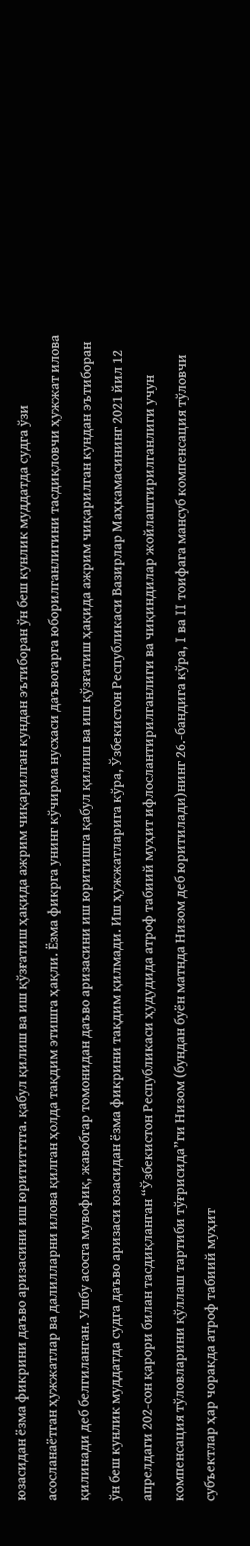юзасидан ёзма фикрини даъво аризасини иш юрититттга. қабул қилиш ва иш қўзғатиш ҳақида ажрим чиқарилган кундан эътиборан ўн беш кунлик муддатда судга ўзи асосланаётган ҳужжатлар ва далилларни илова қилган ҳолда тақдим этишга ҳақли. Ёзма фикрга унинг кўчирма нусхаси даъвогарга юборилганлигини тасдиқловчи ҳужжат илова қилинади деб белгиланган. Ушбу асосга мувофиқ, жавобгар томонидан даъво аризасини иш юритишга қабул қилиш ва иш қўзғатиш ҳақида ажрим чиқарилган кундан эътиборан ўн беш кунлик муддатда судга даъво аризаси юзасидан ёзма фикрини тақдим қилмади. Иш ҳужжатларига кўра, Ўзбекистон Республикаси Вазирлар Маҳкамасининг 2021 йил 12 апрелдаги 202-сон қарори билан тасдиқланган “Ўзбекистон Республикаси ҳудудида атроф табиий муҳит ифлослантирилганлиги ва чиқиндилар жойлаштирилганлиги учун компенсация тўловларини қўллаш тартиби тўғрисида”ги Низом (бундан буён матнда Низом деб юритилади)нинг 26.-бандига кўра, I ва II тоифага мансуб компенсация тўловчи субъектлар ҳар чоракда атроф табиий муҳит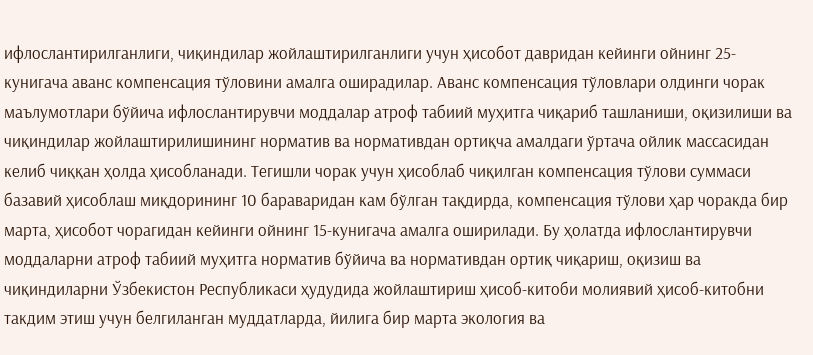ифлослантирилганлиги, чиқиндилар жойлаштирилганлиги учун ҳисобот давридан кейинги ойнинг 25-кунигача аванс компенсация тўловини амалга оширадилар. Аванс компенсация тўловлари олдинги чорак маълумотлари бўйича ифлослантирувчи моддалар атроф табиий муҳитга чиқариб ташланиши, оқизилиши ва чиқиндилар жойлаштирилишининг норматив ва нормативдан ортиқча амалдаги ўртача ойлик массасидан келиб чиққан ҳолда ҳисобланади. Тегишли чорак учун ҳисоблаб чиқилган компенсация тўлови суммаси базавий ҳисоблаш миқдорининг 10 бараваридан кам бўлган тақдирда, компенсация тўлови ҳар чоракда бир марта, ҳисобот чорагидан кейинги ойнинг 15-кунигача амалга оширилади. Бу ҳолатда ифлослантирувчи моддаларни атроф табиий муҳитга норматив бўйича ва нормативдан ортиқ чиқариш, оқизиш ва чиқиндиларни Ўзбекистон Республикаси ҳудудида жойлаштириш ҳисоб-китоби молиявий ҳисоб-китобни такдим этиш учун белгиланган муддатларда, йилига бир марта экология ва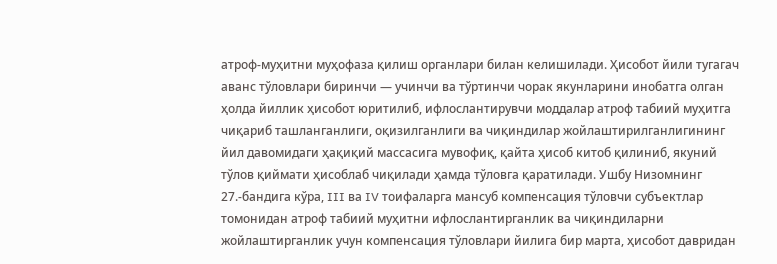атроф-муҳитни муҳофаза қилиш органлари билан келишилади. Ҳисобот йили тугагач аванс тўловлари биринчи — учинчи ва тўртинчи чорак якунларини инобатга олган ҳолда йиллик ҳисобот юритилиб, ифлослантирувчи моддалар атроф табиий муҳитга чиқариб ташланганлиги, оқизилганлиги ва чиқиндилар жойлаштирилганлигининг йил давомидаги ҳақиқий массасига мувофиқ, қайта ҳисоб китоб қилиниб, якуний тўлов қиймати ҳисоблаб чиқилади ҳамда тўловга қаратилади. Ушбу Низомнинг 27.-бандига кўра, III ва IV тоифаларга мансуб компенсация тўловчи субъектлар томонидан атроф табиий муҳитни ифлослантирганлик ва чиқиндиларни жойлаштирганлик учун компенсация тўловлари йилига бир марта, ҳисобот давридан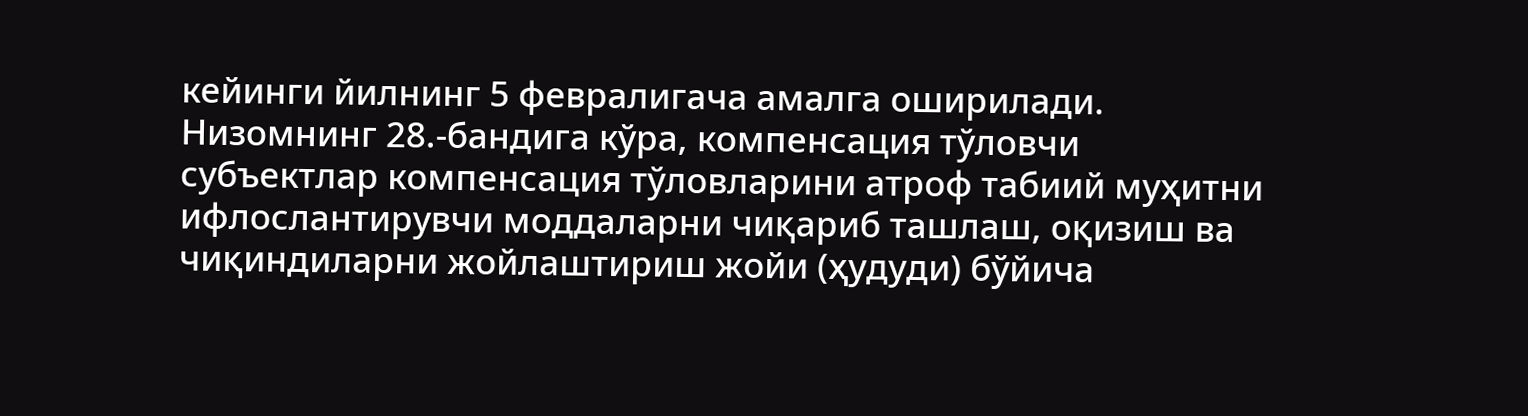кейинги йилнинг 5 февралигача амалга оширилади. Низомнинг 28.-бандига кўра, компенсация тўловчи субъектлар компенсация тўловларини атроф табиий муҳитни ифлослантирувчи моддаларни чиқариб ташлаш, оқизиш ва чиқиндиларни жойлаштириш жойи (ҳудуди) бўйича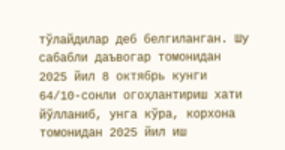тўлайдилар деб белгиланган. Шу сабабли даъвогар томонидан 2025 йил 8 октябрь кунги 64/10-сонли огоҳлантириш хати йўлланиб, унга кўра, корхона томонидан 2025 йил иш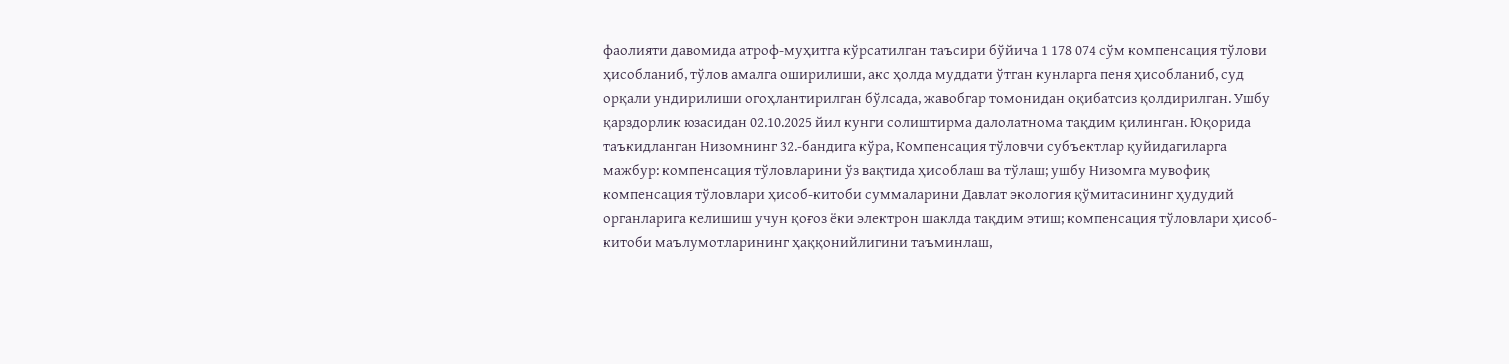фаолияти давомида атроф-муҳитга кўрсатилган таъсири бўйича 1 178 074 сўм компенсация тўлови ҳисобланиб, тўлов амалга оширилиши, акс ҳолда муддати ўтган кунларга пеня ҳисобланиб, суд орқали ундирилиши огоҳлантирилган бўлсада, жавобгар томонидан оқибатсиз қолдирилган. Ушбу қарздорлик юзасидан 02.10.2025 йил кунги солиштирма далолатнома тақдим қилинган. Юқорида таъкидланган Низомнинг 32.-бандига кўра, Компенсация тўловчи субъектлар қуйидагиларга мажбур: компенсация тўловларини ўз вақтида ҳисоблаш ва тўлаш; ушбу Низомга мувофиқ компенсация тўловлари ҳисоб-китоби суммаларини Давлат экология қўмитасининг ҳудудий органларига келишиш учун қоғоз ёки электрон шаклда тақдим этиш; компенсация тўловлари ҳисоб-китоби маълумотларининг ҳаққонийлигини таъминлаш,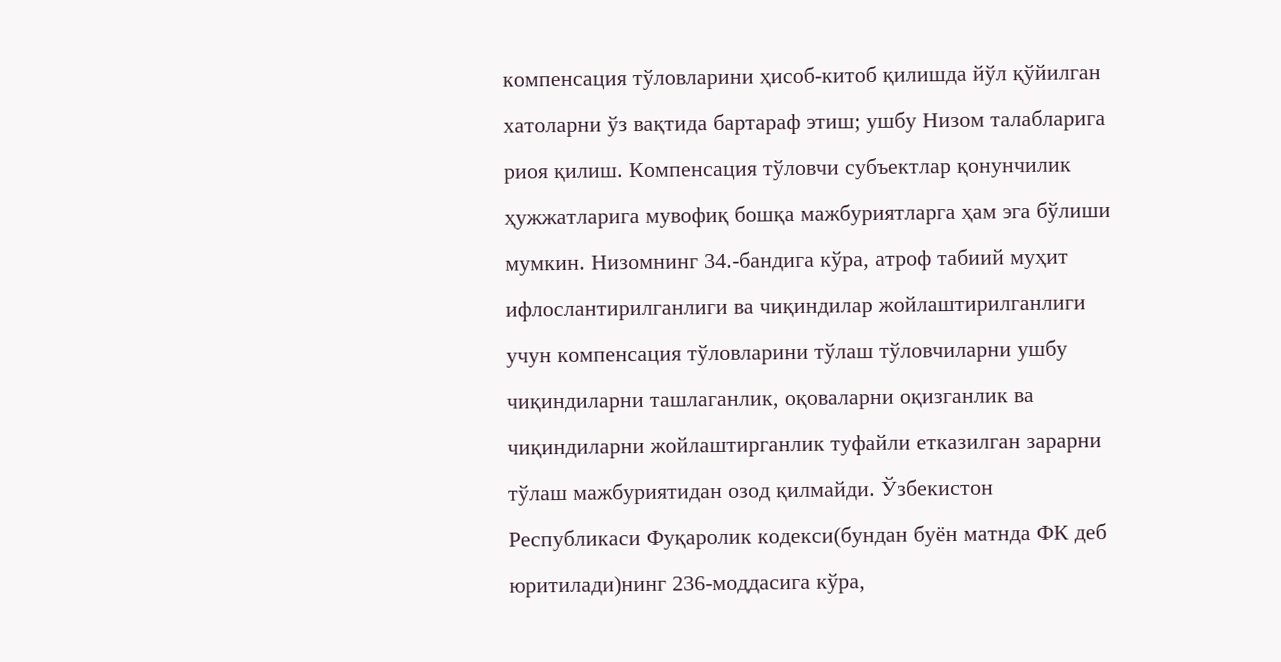компенсация тўловларини ҳисоб-китоб қилишда йўл қўйилган хатоларни ўз вақтида бартараф этиш; ушбу Низом талабларига риоя қилиш. Компенсация тўловчи субъектлар қонунчилик ҳужжатларига мувофиқ бошқа мажбуриятларга ҳам эга бўлиши мумкин. Низомнинг 34.-бандига кўра, атроф табиий муҳит ифлослантирилганлиги ва чиқиндилар жойлаштирилганлиги учун компенсация тўловларини тўлаш тўловчиларни ушбу чиқиндиларни ташлаганлик, оқоваларни оқизганлик ва чиқиндиларни жойлаштирганлик туфайли етказилган зарарни тўлаш мажбуриятидан озод қилмайди. Ўзбекистон Республикаси Фуқаролик кодекси(бундан буён матнда ФК деб юритилади)нинг 236-моддасига кўра,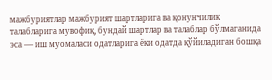мажбуриятлар мажбурият шартларига ва қонунчилик талабларига мувофиқ, бундай шартлар ва талаблар бўлмаганида эса — иш муомаласи одатларига ёки одатда қўйиладиган бошқа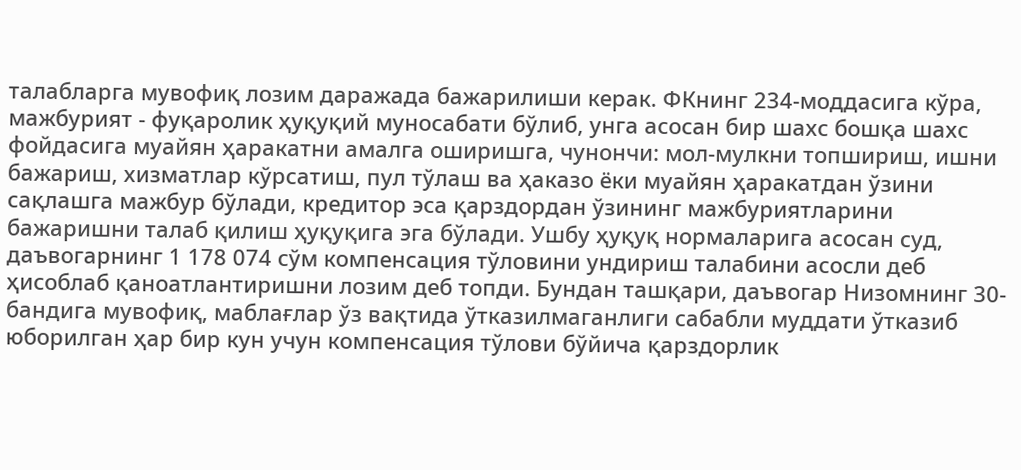талабларга мувофиқ лозим даражада бажарилиши керак. ФКнинг 234-моддасига кўра, мажбурият - фуқаролик ҳуқуқий муносабати бўлиб, унга асосан бир шахс бошқа шахс фойдасига муайян ҳаракатни амалга оширишга, чунончи: мол-мулкни топшириш, ишни бажариш, хизматлар кўрсатиш, пул тўлаш ва ҳаказо ёки муайян ҳаракатдан ўзини сақлашга мажбур бўлади, кредитор эса қарздордан ўзининг мажбуриятларини бажаришни талаб қилиш ҳуқуқига эга бўлади. Ушбу ҳуқуқ нормаларига асосан суд, даъвогарнинг 1 178 074 сўм компенсация тўловини ундириш талабини асосли деб ҳисоблаб қаноатлантиришни лозим деб топди. Бундан ташқари, даъвогар Низомнинг 30-бандига мувофиқ, маблағлар ўз вақтида ўтказилмаганлиги сабабли муддати ўтказиб юборилган ҳар бир кун учун компенсация тўлови бўйича қарздорлик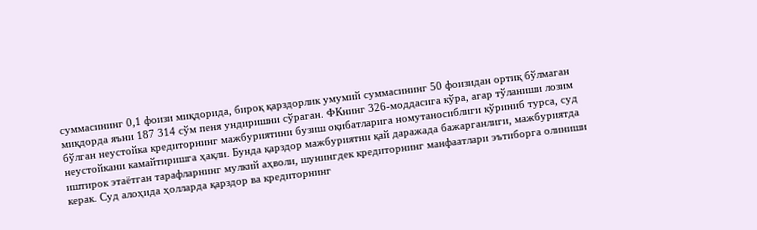суммасининг 0,1 фоизи миқдорида, бироқ қарздорлик умумий суммасининг 50 фоизидан ортиқ бўлмаган миқдорда яъни 187 314 сўм пеня ундиришни сўраган. ФКнинг 326-моддасига кўра, агар тўланиши лозим бўлган неустойка кредиторнинг мажбуриятини бузиш оқибатларига номутаносиблиги кўриниб турса, суд неустойкани камайтиришга ҳақли. Бунда қарздор мажбуриятни қай даражада бажарганлиги, мажбуриятда иштирок этаётган тарафларнинг мулкий аҳволи, шунингдек кредиторнинг манфаатлари эътиборга олиниши керак. Суд алоҳида ҳолларда қарздор ва кредиторнинг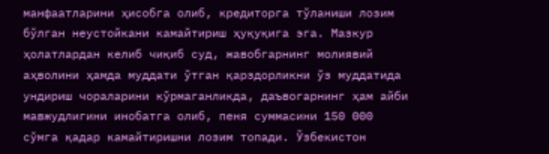манфаатларини ҳисобга олиб, кредиторга тўланиши лозим бўлган неустойкани камайтириш ҳуқуқига эга. Мазкур ҳолатлардан келиб чиқиб суд, жавобгарнинг молиявий аҳволини ҳамда муддати ўтган қарздорликни ўз муддатида ундириш чораларини кўрмаганликда, даъвогарнинг ҳам айби мавжудлигини инобатга олиб, пеня суммасини 150 000 сўмга қадар камайтиришни лозим топади. Ўзбекистон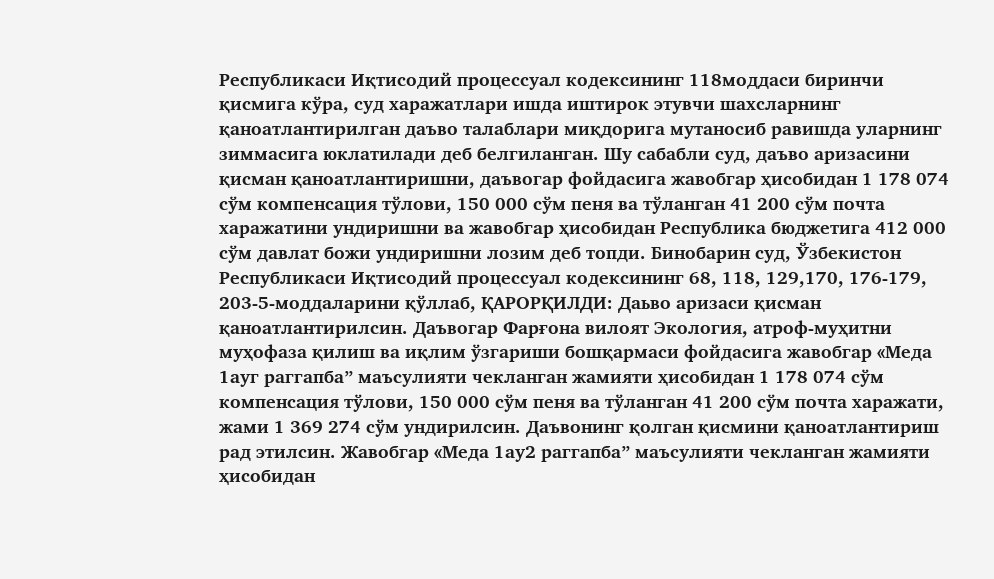Республикаси Иқтисодий процессуал кодексининг 118моддаси биринчи қисмига кўра, суд харажатлари ишда иштирок этувчи шахсларнинг қаноатлантирилган даъво талаблари миқдорига мутаносиб равишда уларнинг зиммасига юклатилади деб белгиланган. Шу сабабли суд, даъво аризасини қисман қаноатлантиришни, даъвогар фойдасига жавобгар ҳисобидан 1 178 074 сўм компенсация тўлови, 150 000 сўм пеня ва тўланган 41 200 сўм почта харажатини ундиришни ва жавобгар ҳисобидан Республика бюджетига 412 000 сўм давлат божи ундиришни лозим деб топди. Бинобарин суд, Ўзбекистон Республикаси Иқтисодий процессуал кодексининг 68, 118, 129,170, 176-179, 203-5-моддаларини қўллаб, ҚАРОРҚИЛДИ: Даьво аризаси қисман қаноатлантирилсин. Даъвогар Фарғона вилоят Экология, атроф-муҳитни муҳофаза қилиш ва иқлим ўзгариши бошқармаси фойдасига жавобгар «Меда 1ауг раггапба” маъсулияти чекланган жамияти ҳисобидан 1 178 074 сўм компенсация тўлови, 150 000 сўм пеня ва тўланган 41 200 сўм почта харажати, жами 1 369 274 сўм ундирилсин. Даъвонинг қолган қисмини қаноатлантириш рад этилсин. Жавобгар «Меда 1ау2 раггапба” маъсулияти чекланган жамияти ҳисобидан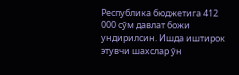Республика бюджетига 412 000 сўм давлат божи ундирилсин. Ишда иштирок этувчи шахслар ўн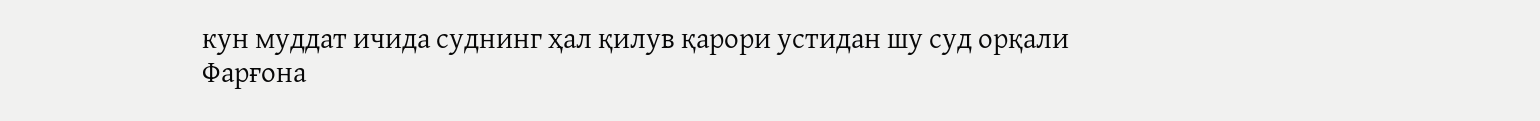кун муддат ичида суднинг ҳал қилув қарори устидан шу суд орқали Фарғона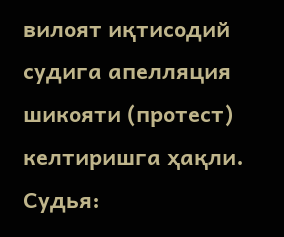вилоят иқтисодий судига апелляция шикояти (протест) келтиришга ҳақли. Судья: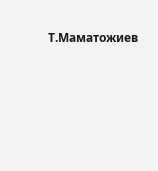Т.Маматожиев